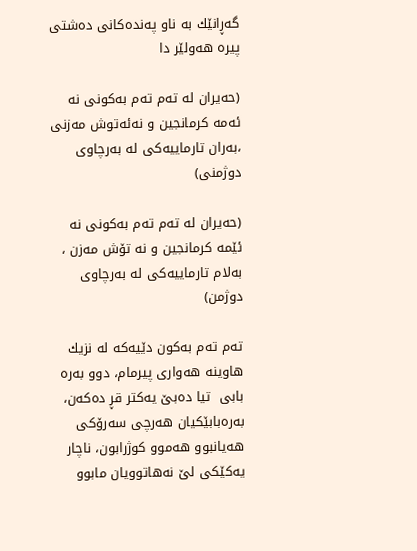گه‌ڕانێك به‌ ناو په‌نده‌کانى ده‌شتى پیره‌ هه‌ولێر دا

(حه‌یران له‌ ته‌م ته‌م به‌کونى نه‌ ئه‌مه‌ کرمانجین و نه‌ئه‌توش مه‌زنى ،به‌ران تارماییه‌کى له‌ به‌رچاوى دوژمنى)

(حه‌یران له‌ ته‌م ته‌م به‌کونى نه‌ ئێمه‌ کرمانجین و نه‌ تۆش مه‌زن ، به‌لام تارماییه‌کى له‌ به‌رچاوى دوژمن)

ته‌م ته‌م به‌کون دێیه‌که‌ له‌ نزیك هاوینه‌ هه‌وارى پیرمام، دوو به‌ره‌ بابى  تیا ده‌بێ یه‌کتر قڕ ده‌که‌ن، به‌ره‌بابێکیان هه‌رچى سه‌رۆکى هه‌یانبوو هه‌موو کوژرابون، ناچار یه‌کێکى لێ نه‌هاتوویان مابوو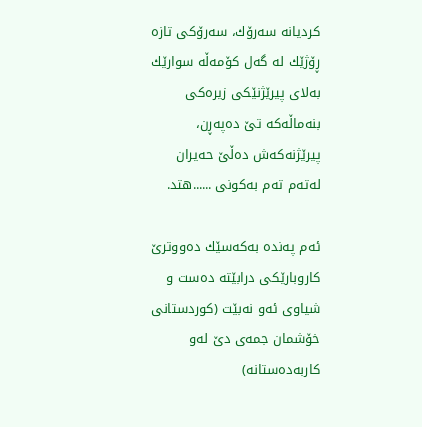کردیانه‌ سه‌رۆك، سه‌رۆکى تازه‌ ڕۆژێك له‌ گه‌ل کۆمه‌ڵه‌ سوارێك  به‌لاى پیرێژنێکى زیره‌کى بنه‌ماڵه‌که‌ تێ ده‌په‌ڕن، پیرێژنه‌که‌ش ده‌ڵێ حه‌یران له‌ته‌م ته‌م به‌کونى ......هتد.

ئه‌م په‌نده‌ به‌که‌سێك ده‌ووترێ کاروبارێکى درابێته‌ ده‌ست و شیاوى ئه‌و نه‌بێت (کوردستانى خۆشمان جمه‌ى دێ له‌و کاربه‌ده‌ستانه‌)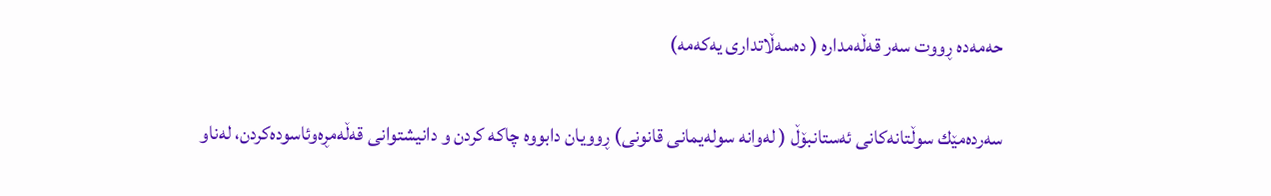حه‌مه‌ده‌ ڕووت سه‌ر قه‌ڵه‌مداره ( ده‌سه‌ڵاتدارى یه‌که‌مه‌)

سه‌رده‌مێك سوڵتانه‌کانى ئه‌ستانبۆڵ ( له‌وانه‌ سوله‌یمانى قانونى) ڕوویان دابووه‌ چاکه‌ کردن و دانیشتوانى قه‌ڵه‌مڕه‌وئاسوده‌کردن، له‌ناو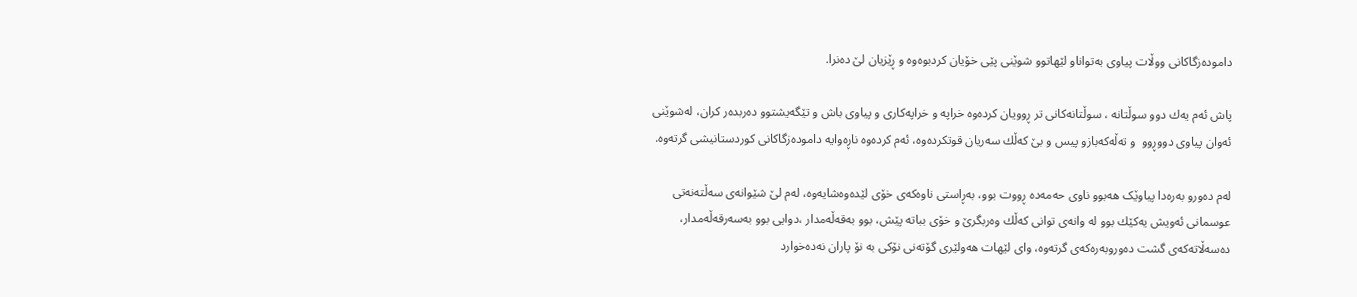داموده‌زگاکانى ووڵات پیاوى به‌تواناو لێهاتوو شوێنى پێى خۆیان کردبوه‌وه‌ و ڕێزیان لێ ده‌نرا.

پاش ئه‌م یه‌ك دوو سوڵتانه‌ ، سوڵتانه‌کانى تر ڕوویان کرده‌وه‌ خراپه‌ و خراپه‌کارى و پیاوى باش و تێگه‌یشتوو ده‌ربده‌ر کران، له‌شوێنى ئه‌وان پیاوى دووڕوو  و ته‌ڵه‌که‌بازو پیس و بێ که‌ڵك سه‌ریان قوتکرده‌وه‌، ئه‌م کرده‌وه‌ ناڕه‌وایه‌ داموده‌زگاکانى کوردستانیشى گرته‌وه‌.

له‌م ده‌ورو به‌ره‌دا پیاوێک هه‌بوو ناوى حه‌مه‌ده‌ ڕووت بوو، به‌ڕاستى ناوه‌که‌ى خۆى لێده‌وه‌شایه‌وه، له‌م لێ شێوانه‌ى سه‌ڵته‌نه‌تى عوسمانى ئه‌ویش یه‌کێك بوو له‌ وانه‌ى توانى که‌ڵك وه‌ربگرێ و خۆى بباته‌ پێش، بوو به‌قه‌ڵه‌مدار ،دوایى بوو به‌سه‌رقه‌ڵه‌مدار، ده‌سه‌ڵاته‌که‌ى گشت ده‌وروبه‌ره‌که‌ى گرته‌وه‌، واى لێهات هه‌ولێرى گۆته‌نى نۆکى به‌ نۆ پاران نه‌ده‌خوارد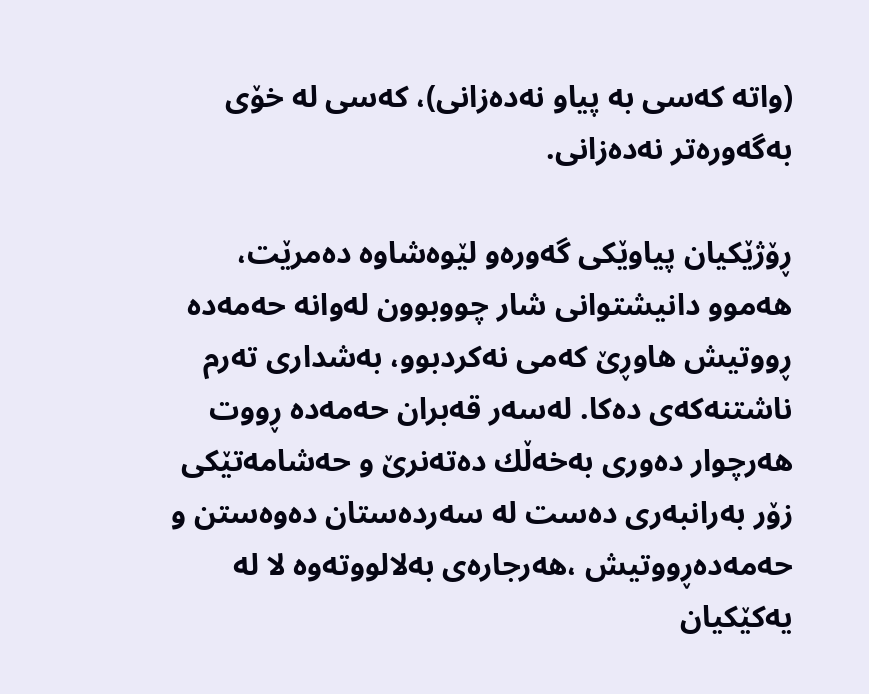(واته‌ که‌سى به‌ پیاو نه‌ده‌زانى)، که‌سى له‌ خۆى به‌گه‌وره‌تر نه‌ده‌زانى.

ڕۆژێکیان پیاوێكى گه‌وره‌و لێوه‌شاوه‌ ده‌مرێت، هه‌موو دانیشتوانى شار چووبوون له‌وانه‌ حه‌مه‌ده‌ ڕووتیش هاوڕێ که‌مى نه‌کردبوو، به‌شدارى ته‌رم ناشتنه‌که‌ى ده‌کا. له‌سه‌ر قه‌بران حه‌مه‌ده‌ ڕووت هه‌رچوار ده‌ورى به‌خه‌ڵك ده‌ته‌نرێ و حه‌شامه‌تێکى زۆر به‌رانبه‌رى ده‌ست له‌ سه‌رده‌ستان ده‌وه‌ستن و حه‌مه‌ده‌ڕووتیش ،هه‌رجاره‌ى به‌لالووته‌وه‌ لا له‌ یه‌کێکیان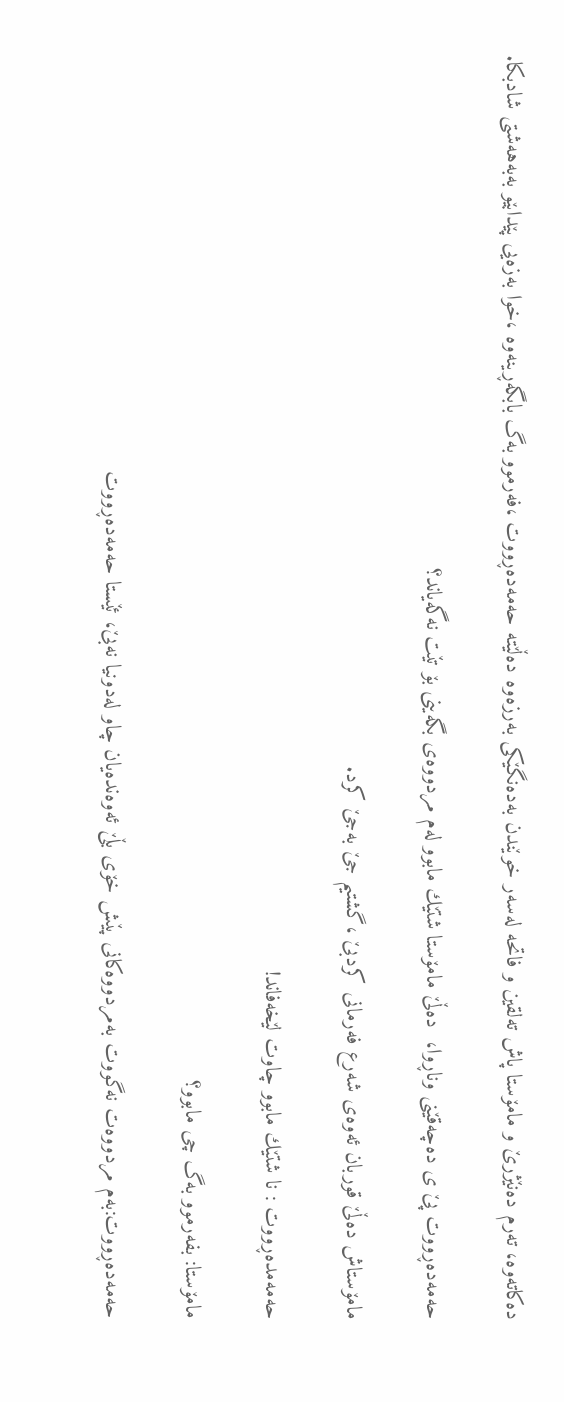ده‌کاته‌وه‌، ته‌رم ده‌نێژرێ و مامۆستا پاش ته‌لقین و فاتحه‌ له‌سه‌ر خوێندن به‌ده‌نگێكى به‌رزه‌وه‌ ده‌ڵێته‌ حه‌مه‌ده‌ڕووت ،فه‌رموو به‌گ بابگه‌ڕینه‌وه‌ ،خوا به‌زه‌یی پێدابێو به‌به‌هه‌شتى شادبکا.

حه‌مه‌ده‌ڕووت پێ ى ده‌چه‌قێنى وناڕوا،  ده‌ڵێ مامۆستا شتێك مابوو له‌م مردووه‌ى بگه‌ینى بۆ تێت نه‌گه‌یاند؟

مامۆستاش ده‌ڵێ قوربان ئه‌وه‌ى شه‌رع فه‌رمانى کردبێ ،گشتیم جێ به‌جێ کرد.

حه‌مه‌مده‌ڕووت : نا شتێك مابوو چاوت لێخه‌فاند!

مامۆستا: بفه‌رموو به‌گ چی مابوو؟

حه‌مه‌ده‌ڕووت:به‌م مردووه‌ت نه‌گووت به‌مردووه‌کانى پێش خۆى بڵێ ئه‌وه‌نده‌یان چاو له‌دونیا نه‌بێ، ئێستا حه‌مه‌ده‌ڕووت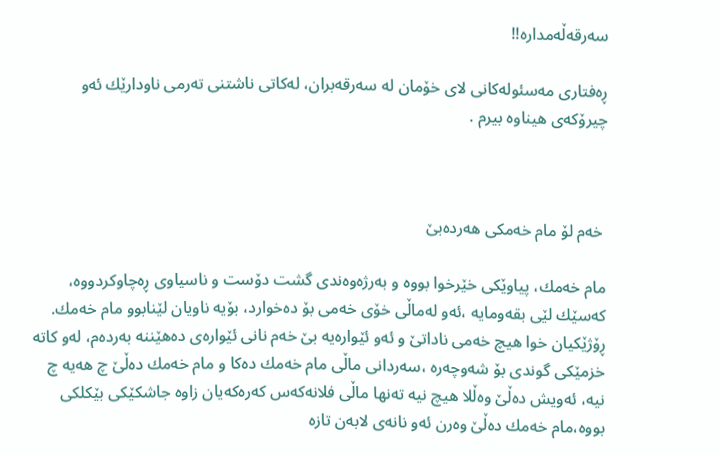سه‌رقه‌ڵه‌مداره‌!!

ڕه‌فتارى مه‌سئوله‌کانى لاى خۆمان له‌ سه‌رقه‌بران، له‌کاتى ناشتنى ته‌رمى ناودارێك ئه‌و چیرۆکه‌ى هیناوه‌ بیرم .



 خه‌م لۆ مام خه‌مکى هه‌رده‌بێ

مام خه‌مك، پیاوێکى خێرخوا بووه‌ و به‌رژه‌وه‌ندى گشت دۆست و ناسیاوى ڕه‌چاوکردووه‌، که‌سێك لێى بقه‌ومایه‌ ،ئه‌و له‌ماڵى خۆى خه‌مى بۆ ده‌خوارد، بۆیه‌ ناویان لێنابوو مام خه‌مك. ڕۆژێكیان خوا هیچ خه‌مى ناداتێ و ئه‌و ئێواره‌یه‌ بێ خه‌م نانى ئێواره‌ى ده‌هێننه‌ به‌رده‌م، له‌و کاته‌ خزمێکى گوندى بۆ شه‌وچه‌ره‌ ،سه‌ردانى ماڵى مام خه‌مك ده‌کا و مام خه‌مك ده‌ڵێ چ هه‌یه‌ چ نیه‌، ئه‌ویش ده‌ڵێ وه‌ڵلا هیچ نیه‌ ته‌نها ماڵى فلانه‌که‌س که‌ره‌که‌یان زاوه‌ جاشکێكى بێکلکى بووه‌،مام خه‌مك ده‌ڵێ وه‌رن ئه‌و نانه‌ى لابه‌ن تازه‌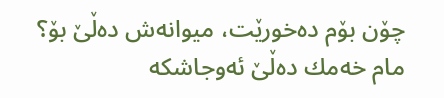چۆن بۆم ده‌خورێت، میوانه‌ش ده‌ڵێ بۆ؟ مام خه‌مك ده‌ڵێ ئه‌وجاشکه‌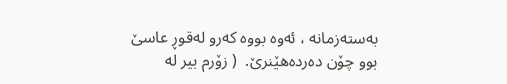به‌سته‌زمانه‌ ، ئه‌وه‌ بووه‌ که‌رو له‌قوڕ عاسێ بوو چۆن ده‌رده‌هێنرێ.  ( زۆرم بیر له‌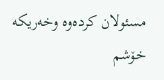مسئولان کرده‌وه‌ وخه‌ریکه‌ خۆشم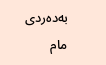به‌ده‌ردى مام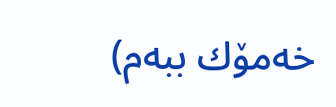خه‌مۆك ببه‌م)